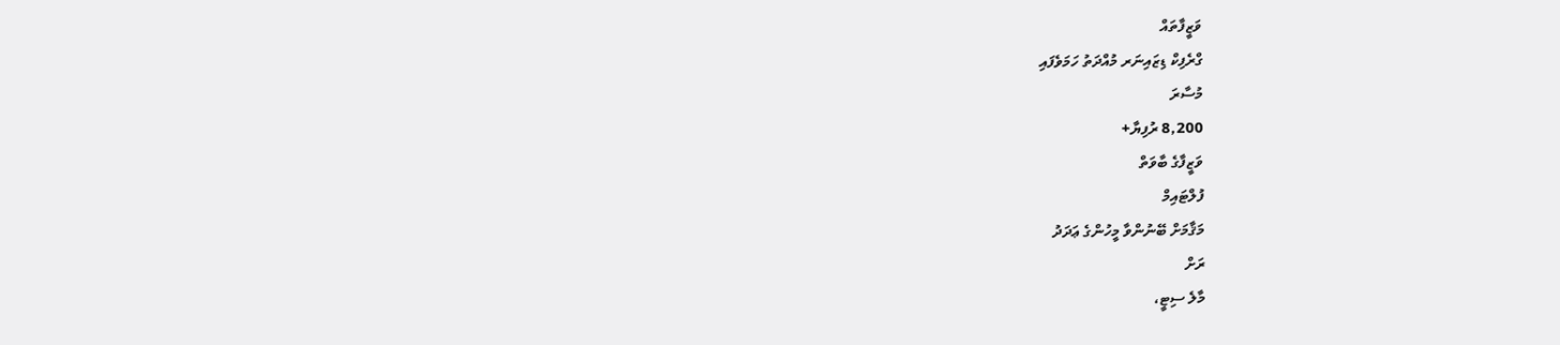ވަޒީފާތައް
ގްރެފިކް ޑިޒައިނަރ މުއްދަތު ހަމަވެފައި
މުސާރަ
8,200 ރުފިޔާ+
ވަޒީފާގެ ބާވަތް
ފުލްޓައިމް
މަޤާމަށް ބޭނުންވާ މީހުންގެ ޢަދަދު
ރަށް
މާލެ ސިޓީ،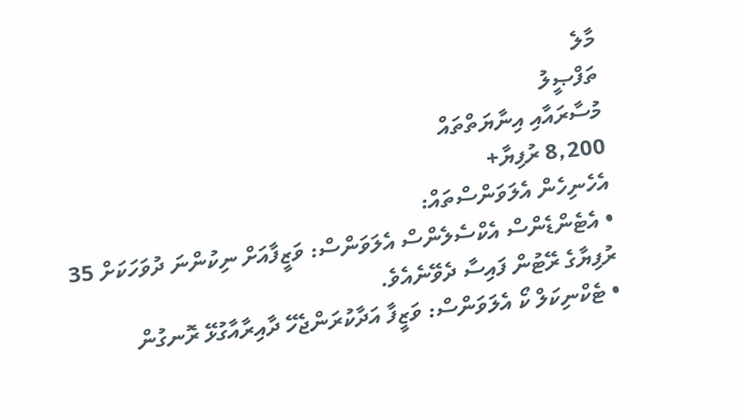މާލެ
ތަފްޞީލު
މުސާރައާއި އިނާޔަތްތައް
8,200 ރުފިޔާ+
އެހެނިހެން އެލަވަންސްތައް:
• އެޓެންޑެންސް އެކްސެލެންސް އެލަވަންސް: ވަޒީފާއަށް ނިކުންނަ ދުވަހަކަށް 35 ރުފިޔާގެ ރޭޓުން ފައިސާ ދެވޭނެއެވެ.
• ޓެކްނިކަލް ކޯ އެލަވަންސް: ވަޒީފާ އަދާކުރަންޖެހޭ ދާއިރާއާގުޅޭ ރޮނގުން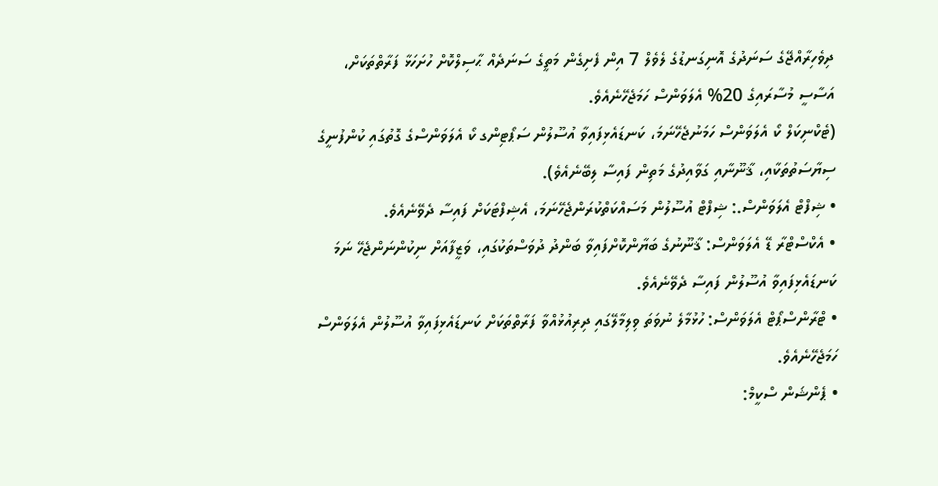ދިވެހިރާއްޖޭގެ ސަނަދުގެ އޮނިގަނޑުގެ ލެވެލް 7 އިން ފެށިގެން މަތީގެ ސަނަދެއް ޙާސިލްކޮށް ހުށަހަޅާ ފަރާތްތަކަށް، އަސާސީ މުސާރައިގެ 20% އެލަވަންސް ހަމަޖެހޭނެއެވެ.
(ޓެކްނިކަލް ކޯ އެލަވަންސް ހަމަނުޖެހޭނަމަ، ކަނޑައެޅިފައިވާ އުސޫލުން ސަޕޯޓިންގ ކޯ އެލަވަންސްގެ ގޮތުގައި ކުންފުނީގެ ސިޔާސަތުތަކާއި، ޤާނޫނާއި ގަވާއިދުގެ މަތިން ފައިސާ ލިބޭނެއެވެ).
• ޝިފްޓް އެލަވަންސް.: ޝިފްޓް އުސޫލުން މަސައްކަތްކުރަންޖެހޭނަމަ، އެޝިފްޓަކަށް ފައިސާ ދެވޭނެއެވެ.
• އެކްސްޓްރާ ޑޭ އެލަވަންސް: ޤާނޫނުގެ ބަޔާންކޮށްފައިވާ ބަންދު ދުވަސްތަކުގައި، ވަޒީފާއަށް ނިކުންނަންޖެހޭ ނަމަ ކަނޑައެޅިފައިވާ އުސޫލުން ފައިސާ ދެވޭނެއެވެ.
• ޓްރާންސްޕޯޓް އެލަވަންސް: ހުޅުމާލެ ނުވަތަ ވިލިމާލޭގައި ދިރިއުޅުއްވާ ފަރާތްތަކަށް ކަނޑައެޅިފައިވާ އުސޫލުން އެލަވަންސް ހަމަޖެހޭނެއެވެ.
• ޕެންޝަން ސްކީމް: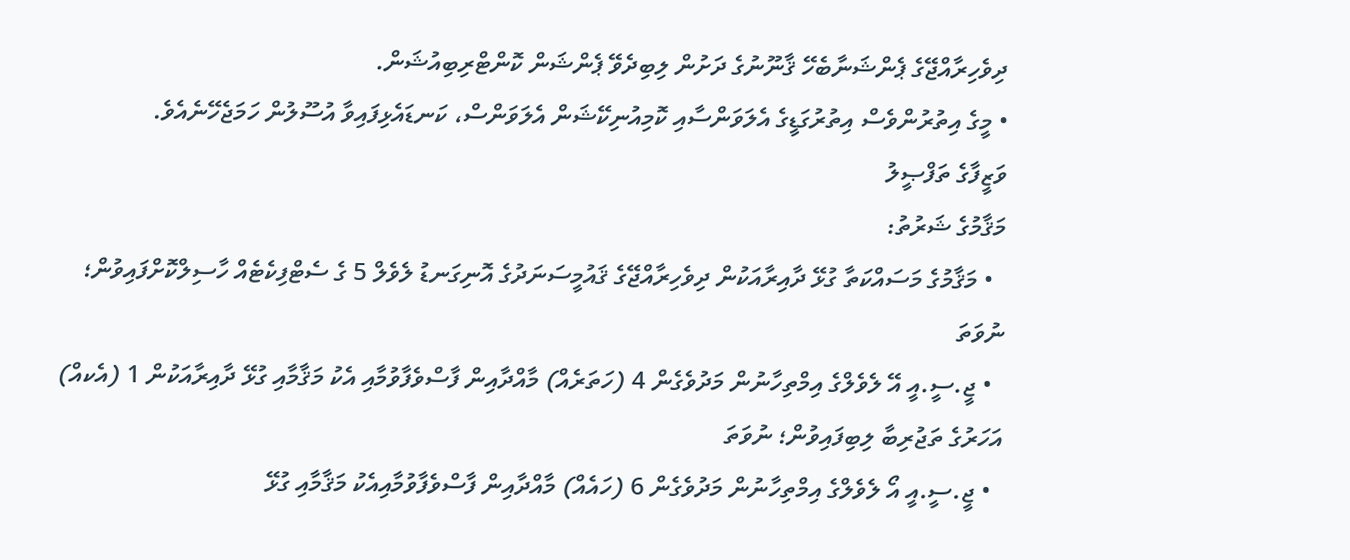ދިވެހިރާއްޖޭގެ ޕެންޝަނާބެހޭ ޤާނޫނުގެ ދަށުން ލިބިދެވޭ ޕެންޝަން ކޮންޓްރިބިއުޝަން.
• މީގެ އިތުރުންވެސް އިތުރުގަޑީގެ އެލަވަންސާއި ކޮމިއުނިކޭޝަން އެލަވަންސް، ކަނޑައެޅިފައިވާ އުސޫލުން ހަމަޖެހޭނެއެވެ.
ވަޒީފާގެ ތަފްޞީލު
މަޤާމުގެ ޝަރުތު:
  • މަޤާމުގެ މަސައްކަތާ ގުޅޭ ދާއިރާއަކުން ދިވެހިރާއްޖޭގެ ޤައުމީސަނަދުގެ އޮނިގަނޑު ލެވެލް 5 ގެ ސެޓްފިކެޓެއް ހާސިލްކޮށްފައިވުން؛ ނުވަތަ
  • ޖީ.ސީ.އީ އޭ ލެވެލްގެ އިމްތިހާނުން މަދުވެގެން 4 (ހަތަރެއް) މާއްދާއިން ފާސްވެފާވުމާއި އެކު މަޤާމާއި ގުޅޭ ދާއިރާއަކުން 1 (އެކއް) އަހަރުގެ ތަޖުރިބާ ލިބިފައިވުން؛ ނުވަތަ
  • ޖީ.ސީ.އީ އޯ ލެވެލްގެ އިމްތިހާނުން މަދުވެގެން 6 (ހައެއް) މާއްދާއިން ފާސްވެފާވުމާއިއެކު މަޤާމާއި ގުޅޭ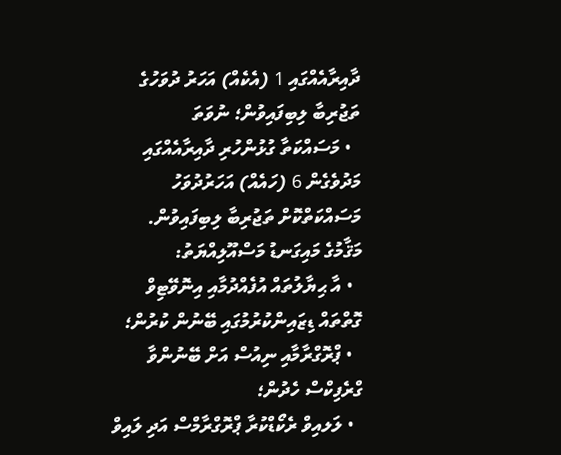ދާއިރާއެއްގައި 1 (އެކެއް) އަހަރު ދުވަހުގެ ތަޖުރިބާ ލިބިފައިވުން؛ ނުވަތަ
  • މަސައްކަތާ ގުޅުންހުރި ދާއިރާއެއްގައި މަދުވެގެން 6 (ހައެއް) އަހަރުދުވަހު މަސައްކަތްކޮށް ތަޖުރިބާ ލިބިފައިވުން.
މަޤާމުގެ މައިގަނޑު މަސްއޫލިއްޔަތު:
  • އާ ޙިޔާލުތައް އުފެއްދުމާއި އިނޮވޭޓިވް ގޮތްތައް ޑިޒައިންކުރުމުގައި ބޭނުން ކުރުން؛
  • ޕްރޮގްރާމާއި ނިއުސް އަށް ބޭނުންވާ ގްރެފިކްސް ހެދުން؛
  • ލަލއިވް ރެކޯޑްކުރާ ޕްރޮގްރާމްސް އަދި ލައިވް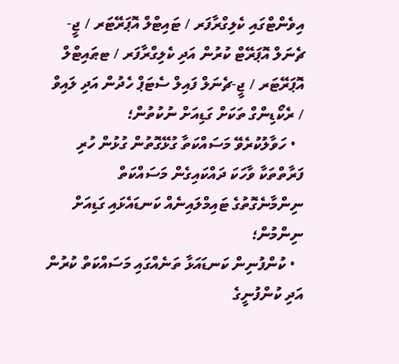އިވެންޓްގައި ކެލިގްރާފަރ / ޓައިޓްލް އޮޕަރޭޓަރ / ޖީ-ޗެނަލް އޮޕަރޭޓް ކުރުން އަދި ކެލިގްރާފަރ / ޓޠައިޓްލް އޮޕަރޭޓަރ / ޖީ-ޗެނަލް ފައިލް ސެޓަޕް ހެދުން އަދި ލައިވް / ރެކޯޑިންގް ތަކަށް ގަޑިއަށް ނުކުތުން؛
  • ހަވާލުކުރެވޭ މަސައްކަތާ ގުޅޭގޮތުން ގުޅުން ހުރި ފަރާތްތަކާ ވާހަކަ ދައްކައިގެން މަސައްކަތް ނިންމާނެގޮތުގެ ޓައިމްލައިނެއް ކަނޑައެޅައި ގަޑިއަށް ނިންމުން؛
  • ކުންފުނިން ކަނޑައަޅާ ތަނެއްގައި މަސައްކަތް ކުރުން އަދި ކުންފުނީގެ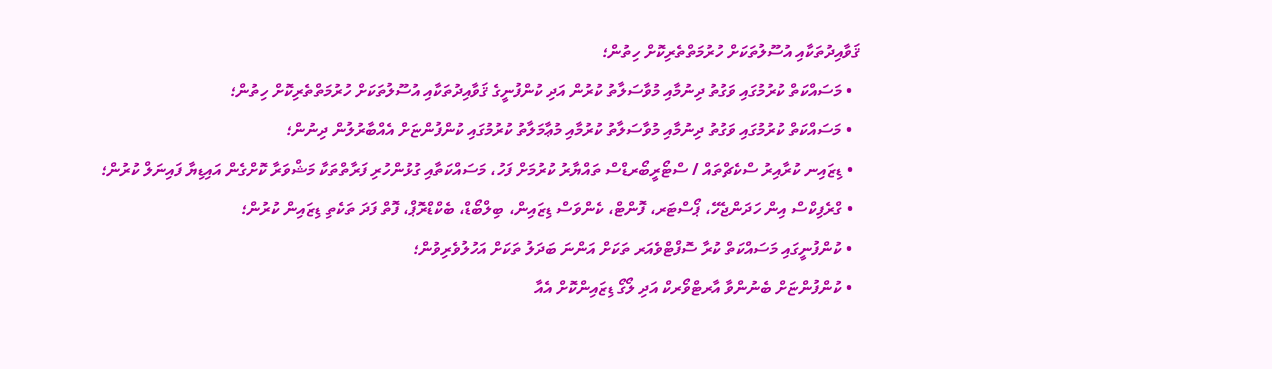ޤަވާއިދުތަކާއި އުސޫލުތަކަށް ހުރުމަތްތެރިކޮށް ހިތުން؛
  • މަސައްކަތް ކުރުމުގައި ވަގުތު ދިނުމާއި މުވާސަލާތު ކުރުން އަދި ކުންފުނީގެ ޤަވާއިދުތަކާއި އުސޫލުތަކަށް ހުރުމަތްތެރިކޮށް ހިތުން؛
  • މަސައްކަތް ކުރުމުގައި ވަގުތު ދިނުމާއި މުވާސަލާތު ކުރުމާއި މުޢާމަލާތު ކުރުމުގައި ކުންފުންޏަށް އެއްބާރުލުން ދިނުން؛
  • ޑިޒައިނ ކުރާއިރު ސްކެޗްތައް / ސްޓޯރީބޯރޑްސް ތައްޔާރު ކުރުމަށް ފަހު، މަސައްކަތާއި ގުޅުންހުރި ފަރާތްތަކާ މަޝްވަރާ ކޮށްގެން އައިޑިޔާ ފައިނަލް ކުރުން؛
  • ގްރެފިކްސް އިން ހަދަންޖެހޭ، ޕޯސްޓަރ، ފޮންޓް، ކެންވަސް ޑިޒައިން، ބިލްބޯޑް، ބެކްޑްރޮޕް، ފޮތް ފަދަ ތަކެތި ޑިޒައިން ކުރުން؛
  • ކުންފުނީގައި މަސައްކަތް ކުރާ ސޮފްޓްވެއަރ ތަކަށް އަންނަ ބަދަލު ތަކަށް އަހުލުވެރިވުން؛
  • ކުންފުންޏަށް ބެނުންވާ އާރޓްވޯރކް އަދި ލޯގޯ ޑިޒައިންކޮށް އެއާ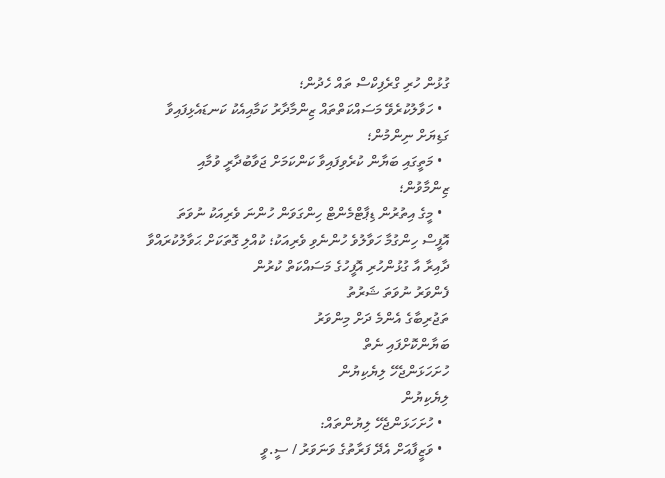ގުޅުން ހުރި ގްރެފިކްސް ތައް ހެދުން؛
  • ހަވާލުކުރެވޭ މަސައްކަތްތައް ޒިންމާދާރު ކަމާއިއެކު ކަނޑައެޅިފައިވާ ގަޑިޔަށް ނިންމުން؛
  • މަތީގައި ބަޔާން ކުރެވިފައިވާ ކަންކަމަށް ޖަވާބުދާރީ ވުމާއި ޒިންމާވުން؛
  • މީގެ އިތުރުން ޑިޕާޓްމެންޓް ހިންގަވަން ހުންނަ ވެރިއަކު ނުވަތަ އޮފީސް ހިންގުމާ ހަވާލުވެ ހުންނެވި ވެރިއަކު؛ ކުއްލި ގޮތަކަށް ޙަވާލުކުރައްވާ ދާއިރާ އާ ގުޅުންހުރި އޮފީހުގެ މަސައްކަތް ކުރުން
ފެންވަރު ނުވަތަ ޝަރުތު
ތަޖުރިބާގެ އެންމެ ދަށް މިންވަރު
ބަޔާންކޮށްފައި ނެތް
ހުށަހަޅަންޖެހޭ ލިޔެކިޔުން
ލިޔެކިޔުން
  • ހުށަހަޅަންޖެހޭ ލިޔުންތައް:
  • ވަޒީފާއަށް އެދޭ ފަރާތުގެ ވަނަވަރު / ސީ.ވީ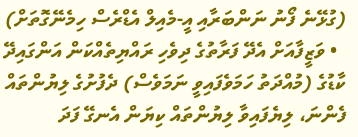(ގުޅޭނެ ފޯނު ނަންބަރާއި އީ-މެއިލް އެޑްރެސް ހިމެނޭގޮތަށް)
  • ވަޒީފާއަށް އެދޭ ފަރާތުގެ ދިވެހި ރައްޔިތެއްކަން އަންގައިދޭ ކާޑުގެ (މުއްދަތު ހަމަވެފައިވީ ނަމަވެސް) ދެފުށުގެ ލިޔުންތައް ފެންނަ، ލިޔެފައިވާ ލިޔުންތައް ކިޔަން އެނގޭ ފަދަ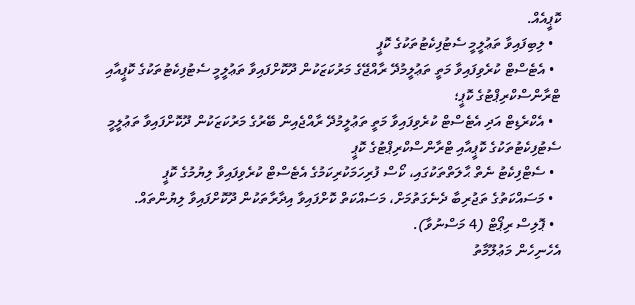ކޮޕީއެއް.
  • ލިބިފައިވާ ތަޢުލީމީ ސެޓުފިކެޓުތަކުގެ ކޮޕީ
  • އެޓެސްޓް ކުރެވިފައިވާ މަތީ ތަޢުލީމުދޭ ރާއްޖޭގެ މަރުކަޒަކުން ދޫކޮށްފައިވާ ތަޢުލީމީ ސެޓުފިކެޓުތަކުގެ ކޮޕީއާއި ޓްރާންސްކްރިޕްޓުގެ ކޮޕީ؛
  • އެކްރެޑިޓް އަދި އެޓެސްޓް ކުރެވިފައިވާ މަތީ ތަޢުލީމުދޭ ރާއްޖެއިން ބޭރުގެ މަރުކަޒަކުން ދޫކޮށްފައިވާ ތަޢުލީމީ ސެޓުފިކެޓުތަކުގެ ކޮޕީއާއި ޓްރާންސްކްރިޕްޓުގެ ކޮޕީ
  • ސެޓްފިކެޓު ނެތް ޙާލަތްތަކުގައި، ކޯސް ފުރިހަމަކުރިކަމުގެ އެޓެސްޓް ކުރެވިފައިވާ ލިޔުމުގެ ކޮޕީ
  • މަސައްކަތުގެ ތަޖުރިބާ ދެނެގަތުމަށް، މަސައްކަތް ކޮށްފައިވާ އިދާރާތަކުން ދޫކޮށްފައިވާ ލިޔުންތައް.
  • ޕޮލިސް ރިޕޯޓް (4 މަސްނުވާ).
އެހެނިހެން މަޢުލޫމާތު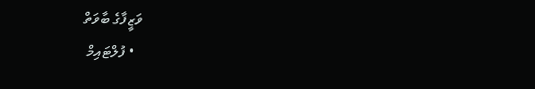ވަޒީފާގެ ބާވަތް
  • ފުލްޓައިމް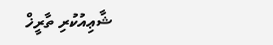ޝާޢިއުކުރި ތާރީޚް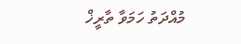މުއްދަތު ހަމަވާ ތާރީޚް